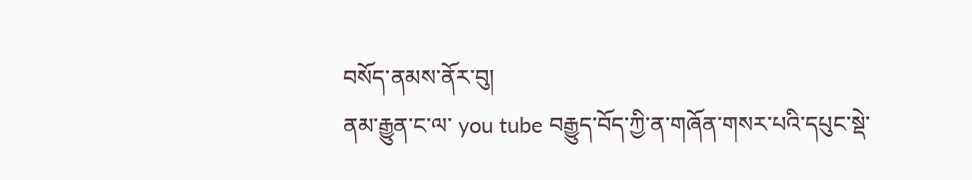བསོད་ནམས་ནོར་བུ།
ནམ་རྒྱུན་ང་ལ་ you tube བརྒྱུད་བོད་ཀྱི་ན་གཞོན་གསར་པའི་དཔུང་སྡེ་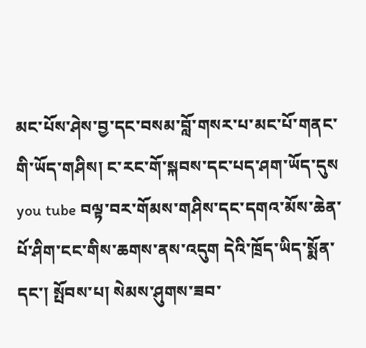མང་པོས་ཤེས་བྱ་དང་བསམ་བློ་གསར་པ་མང་པོ་གནང་གི་ཡོད་གཤིས། ང་རང་གོ་སྐབས་དང་པད་ཤག་ཡོད་དུས you tube བལྟ་བར་གོམས་གཤིས་དང་དགའ་མོས་ཆེན་པོ་ཤིག་ངང་གིས་ཆགས་ནས་འདུག དེའི་ཁྲོད་ཡིད་སྨོན་དང་། སྤོབས་པ། སེམས་ཤུགས་ཟབ་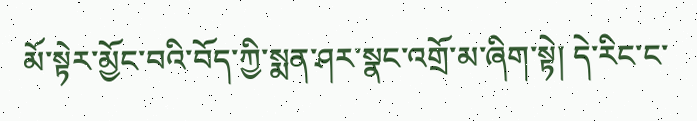མོ་སྟེར་མྱོང་བའི་བོད་ཀྱི་སྨན་ཤར་སྣང་འགྲོ་མ་ཞིག་སྟེ། དེ་རིང་ང་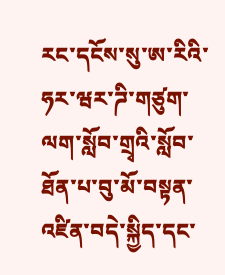རང་དངོས་སུ་ཨ་རིའི་ཧར་ཝར་ཌི་གཙུག་ལག་སློབ་གྲྭའི་སློབ་ཐོན་པ་བུ་མོ་བསྟན་འཛིན་བདེ་སྐྱིད་དང་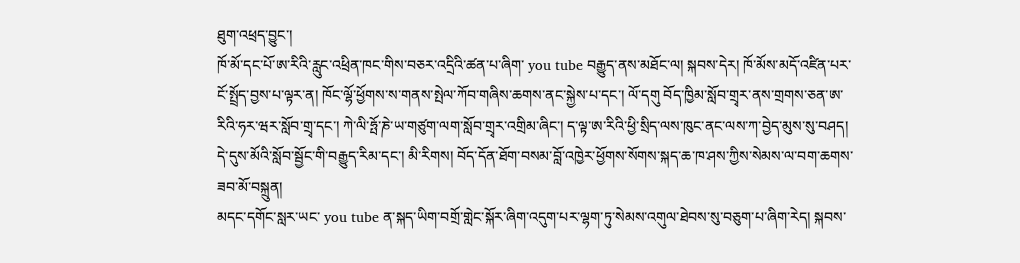ཐུག་འཕྲད་བྱུང་།
ཁོ་མོ་དང་པོ་ཨ་རིའི་རླུང་འཕྲིན་ཁང་གིས་བཅར་འདྲིའི་ཚན་པ་ཞིག་ you tube བརྒྱུད་ནས་མཐོང་ལ། སྐབས་དེར། ཁོ་མོས་མདོ་འཛིན་པར་ངོ་སྤྲོད་བྱས་པ་ལྟར་ན། ཁོང་ལྷོ་ཕྱོགས་ས་གནས་སྤེལ་ཀོབ་གཞིས་ཆགས་ནང་སྐྱེས་པ་དང་། ལོ་དགུ བོད་ཁྱིམ་སློབ་གྲྭར་ནས་གྲགས་ཅན་ཨ་རིའི་ཧར་ཝར་སློབ་གྲྭ་དང་། ཀེ་ལི་ཧྤོ་ཎེ་ཡ་གཙུག་ལག་སློབ་གྲྭར་འགྲིམ་ཞིང་། ད་ལྟ་ཨ་རིའི་ཕྱི་སྲིད་ལས་ཁུང་ནང་ལས་ཀ་བྱེད་མུས་སུ་བཤད། དེ་དུས་མོའི་སློབ་སྦྱོང་གི་བརྒྱུད་རིམ་དང་། མི་རིགས། བོད་དོན་ཐོག་བསམ་བློ་འཁྱེར་ཕྱོགས་སོགས་སྐད་ཆ་ཁ་ཤས་ཀྱིས་སེམས་ལ་བག་ཆགས་ཟབ་མོ་བསྐྲུན།
མདང་དགོང་སླར་ཡང་ you tube ན་སྐད་ཡིག་བགྲོ་གླེང་སྐོར་ཞིག་འདུག་པར་ལྷག་ཏུ་སེམས་འགུལ་ཐེབས་སུ་བཅུག་པ་ཞིག་རེད། སྐབས་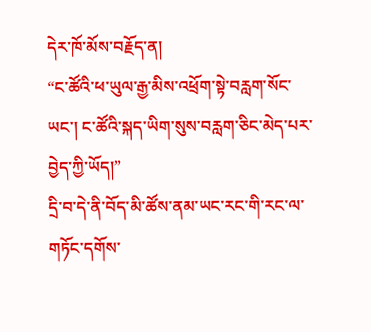དེར་ཁོ་མོས་བརྗོད་ན།
“ང་ཚོའི་ཕ་ཡུལ་རྒྱ་མིས་འཕྲོག་སྟེ་བརླག་སོང་ཡང་། ང་ཚོའི་སྐད་ཡིག་སུས་བརླག་ཅིང་མེད་པར་བྱེད་ཀྱི་ཡོད།”
དྲི་བ་དེ་ནི་བོད་མི་ཚོས་ནམ་ཡང་རང་གི་རང་ལ་གཏོང་དགོས་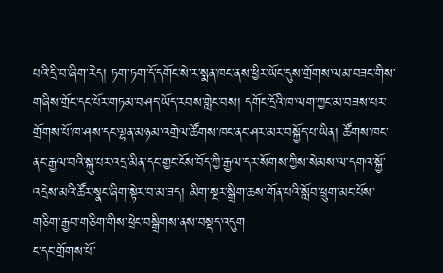པའི་དྲི་བ་ཞིག་རེད། ཏག་ཏག་དོ་དགོང་སེ་ར་སྨན་ཁང་ནས་ཕྱིར་ཡོང་དུས་གྲོགས་ལམ་བཟང་གིས་གཞིས་གྲོང་དང་པོར་གཏམ་བཤད་ཡོད་རབས་གླེང་བས། དགོང་དྲོའི་ཁ་ལག་ཀྱང་མ་བཟས་པར་གྲོགས་པོ་ཁ་ཤས་དང་ལྷན་མཉམ་འགྲེལ་ཚོགས་ཁང་ནང་ཤར་མར་བསྐྱོད་པ་ཡིན། ཚོགས་ཁང་ནང་རྒྱལ་བའི་སྐུ་པར་འདྲ་མིན་དང་གྱང་ངོས་བོད་ཀྱི་རྒྱལ་དར་སོགས་ཀྱིས་སེམས་ལ་དགའ་སྐྱོ་འདྲེས་མའི་ཚོར་སྣང་ཞིག་སྟེར་བ་མ་ཟད། མིག་སྔར་སྒྲིག་ཆས་གོན་པའི་སློབ་ཕྲུག་མང་པོས་གཅིག་རྒྱབ་གཅིག་གིས་ཕྲེང་བསྒྲིགས་ནས་བསྡད་འདུག
ང་དང་གྲོགས་པོ་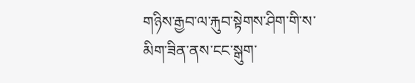གཉིས་རྒྱབ་ལ་རྐུབ་སྟེགས་ཤིག་གི་ས་མིག་ཟིན་ནས་ངང་སྒུག་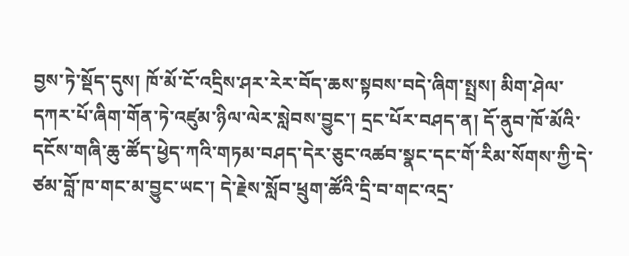བྱས་ཏེ་སྡོད་དུས། ཁོ་མོ་ངོ་འདྲིས་ཤར་རེར་བོད་ཆས་སྟབས་བདེ་ཞིག་སྤྲས། མིག་ཤེལ་དཀར་པོ་ཞིག་གོན་ཏེ་འཛུམ་ཉིལ་ལེར་སླེབས་བྱུང་། དྲང་པོར་བཤད་ན། དོ་ནུབ་ཁོ་མོའི་དངོས་གཞི་ཆུ་ཚོད་ཕྱེད་ཀའི་གཏམ་བཤད་དེར་ཅུང་འཚབ་སྣང་དང་གོ་རིམ་སོགས་ཀྱི་དེ་ཙམ་བློ་ཁ་གང་མ་བྱུང་ཡང་། དེ་རྗེས་སློབ་ཕྲུག་ཚོའི་དྲི་བ་གང་འདྲ་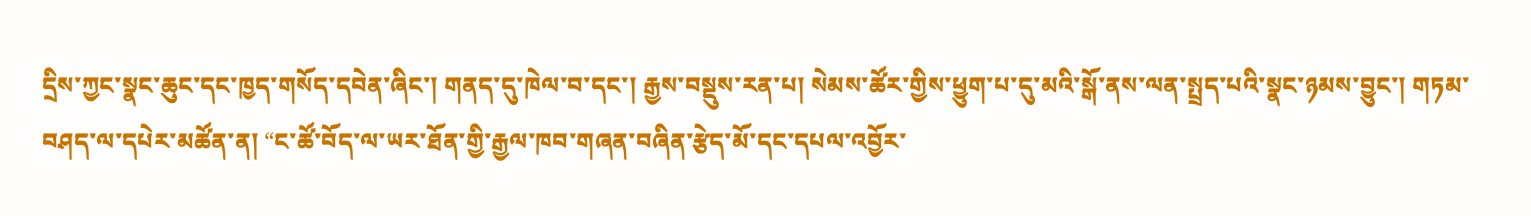དྲིས་ཀྱང་སྣང་ཆུང་དང་ཁྱད་གསོད་དབེན་ཞིང་། གནད་དུ་ཁེལ་བ་དང་། རྒྱས་བསྡུས་རན་པ། སེམས་ཚོར་གྱིས་ཕྱུག་པ་དུ་མའི་སྒོ་ནས་ལན་སྤྲད་པའི་སྣང་ཉམས་བྱུང་། གཏམ་བཤད་ལ་དཔེར་མཚོན་ན། “ང་ཚོ་བོད་ལ་ཡར་ཐོན་གྱི་རྒྱལ་ཁབ་གཞན་བཞིན་རྩེད་མོ་དང་དཔལ་འབྱོར་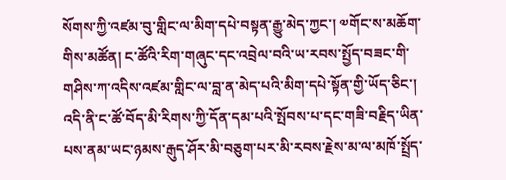སོགས་ཀྱི་འཛམ་བུ་གླིང་ལ་མིག་དཔེ་བསྟན་རྒྱུ་མེད་ཀྱང་། ༧གོང་ས་མཆོག་གིས་མཚོན། ང་ཚོའི་རིག་གཞུང་དང་འབྲེལ་བའི་ཡ་རབས་སྤྱོད་བཟང་གི་གཤིས་ཀ་འདིས་འཛམ་གླིང་ལ་བླ་ན་མེད་པའི་མིག་དཔེ་སྟོན་གྱི་ཡོད་ཅིང་། འདི་ནི་ང་ཚོ་བོད་མི་རིགས་ཀྱི་དོན་དམ་པའི་སྤོབས་པ་དང་གཟི་བརྗིད་ཡིན་པས་ནམ་ཡང་ཉམས་རྒུད་ཤོར་མི་བཅུག་པར་མི་རབས་རྗེས་མ་ལ་མཁོ་སྤྲོད་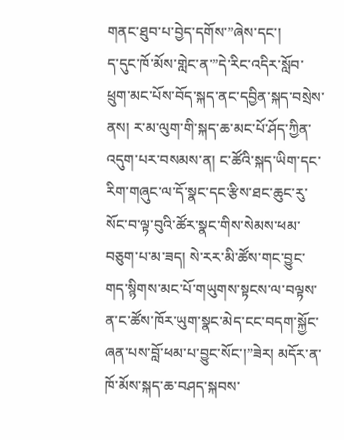གནང་ཐུབ་པ་བྱེད་དགོས་”ཞེས་དང་།
ད་དུང་ཁོ་མོས་གླེང་ན་”དེ་རིང་འདིར་སློབ་ཕྲུག་མང་པོས་བོད་སྐད་ནང་དབྱིན་སྐད་བསྲེས་ནས། ར་མ་ལུག་གི་སྐད་ཆ་མང་པོ་ཤོད་ཀྱིན་འདུག་པར་བསམས་ན། ང་ཚོའི་སྐད་ཡིག་དང་རིག་གཞུང་ལ་དོ་སྣང་དང་རྩིས་ཐང་ཆུང་རུ་སོང་བ་ལྟ་བུའི་ཚོར་སྣང་གིས་སེམས་ཕམ་བཅུག་པ་མ་ཟད། སེ་རར་མི་ཚོས་གང་བྱུང་གད་སྙིགས་མང་པོ་གཡུགས་སྟངས་ལ་བལྟས་ན་ང་ཚོས་ཁོར་ཡུག་སྣང་མེད་ངང་བདག་སྐྱོང་ཞན་པས་བློ་ཕམ་པ་བྱུང་སོང་།”ཟེར། མདོར་ན་ཁོ་མོས་སྐད་ཆ་བཤད་སྐབས་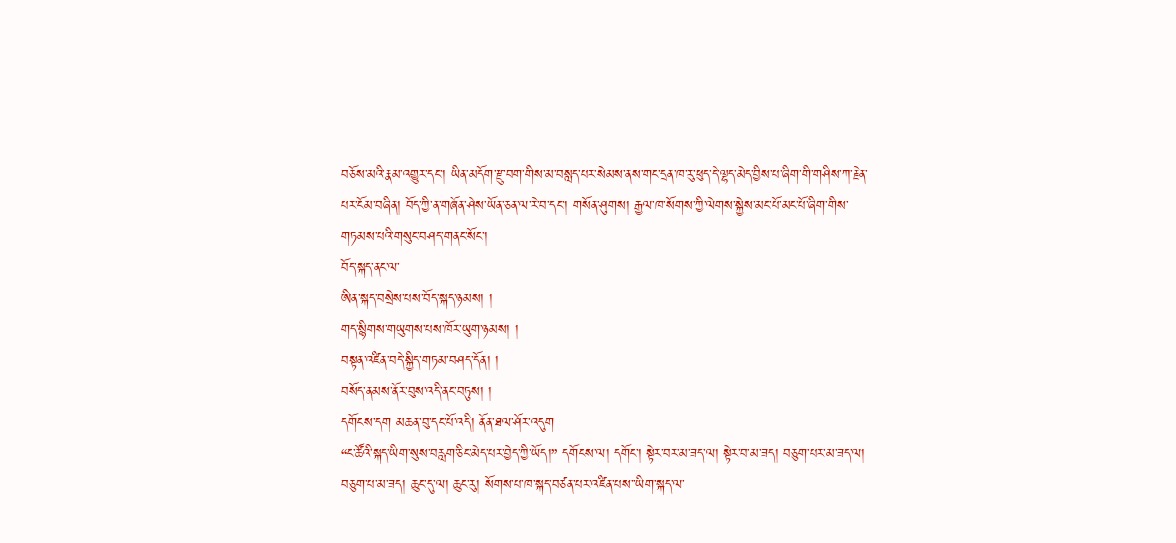བཅོས་མའི་རྣམ་འགྱུར་དང་། ཡིན་མདོག་རྫུ་བག་གིས་མ་བསླད་པར་སེམས་ནས་གང་དྲན་ཁ་རུ་ཕུད་དེ་ལྷད་མེད་བྱིས་པ་ཞིག་གི་གཤིས་ཀ་རྗེན་པར་ངོམ་བཞིན། བོད་ཀྱི་ན་གཞོན་ཤེས་ཡོན་ཅན་ལ་རེ་བ་དང་། གསོན་ཤུགས། རྒྱལ་ཁ་སོགས་ཀྱི་ལེགས་སྐྱེས་མང་པོ་མང་པོ་ཞིག་གིས་གཏམས་པའི་གསུང་བཤད་གནང་སོང་།
བོད་སྐད་ནང་ལ་
ཨིན་སྐད་བསྲེས་པས་བོད་སྐད་ཉམས། །
གད་སྙིགས་གཡུགས་པས་ཁོར་ཡུག་ཉམས། །
བསྟན་འཛིན་བདེ་སྐྱིད་གཏམ་བཤད་དོན། །
བསོད་ནམས་ནོར་བུས་འདི་ནང་བཏུས། །
དགོངས་དག མཆན་བུ་དང་པོ་འདི། ནོན་ཐལ་ཤོར་འདུག
“ང་ཚོའི་སྐད་ཡིག་སུས་བརླག་ཅིང་མེད་པར་བྱེད་ཀྱི་ཡོད།” དགོངས་ལ། དགོང་། སྟེར་བར་མ་ཟད་ལ། སྟེར་བ་མ་ཟད། བཅུག་པར་མ་ཟད་ལ། བཅུག་པ་མ་ཟད། ཆུང་དུ་ལ། ཆུང་རུ། སོགས་པ་ཁ་སྐད་བཙན་པར་འཛིན་པས་་ཡིག་སྐད་ལ་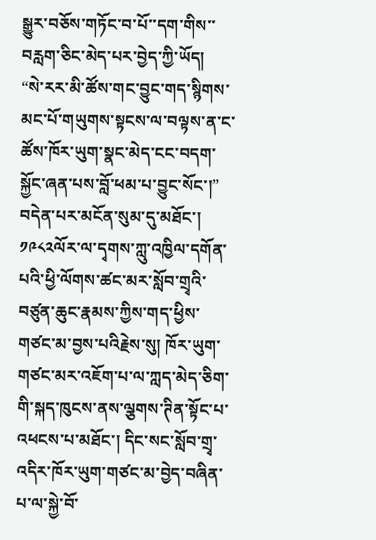སྒྱུར་བཅོས་གཏོང་བ་པོ་་དག་གིས་་བརླག་ཅིང་མེད་པར་བྱེད་ཀྱི་ཡོད།
“སེ་རར་མི་ཚོས་གང་བྱུང་གད་སྙིགས་མང་པོ་གཡུགས་སྟངས་ལ་བལྟས་ན་ང་ཚོས་ཁོར་ཡུག་སྣང་མེད་ངང་བདག་སྐྱོང་ཞན་པས་བློ་ཕམ་པ་བྱུང་སོང་།” བདེན་པར་མངོན་སུམ་དུ་མཐོང་། ༡༩༨༢ལོར་ལ་དྭགས་ཀླུ་འཁྱིལ་དགོན་པའི་ཕྱི་ལོགས་ཚང་མར་སློབ་གྲྭའི་བཙུན་ཆུང་རྣམས་ཀྱིས་གད་ཕྱིས་གཙང་མ་བྱས་པའིརྗེས་སུ། ཁོར་ཡུག་གཙང་མར་འཇོག་པ་ལ་ཀླད་མེད་ཅིག་གི་སྐད་ཁུངས་ནས་ལྕགས་ཊིན་སྟོང་པ་འཕངས་པ་མཐོང་། དིང་སང་སློབ་གྲྭ་འདིར་ཁོར་ཡུག་གཙང་མ་བྱེད་བཞིན་པ་ལ་སྐྱེ་བོ་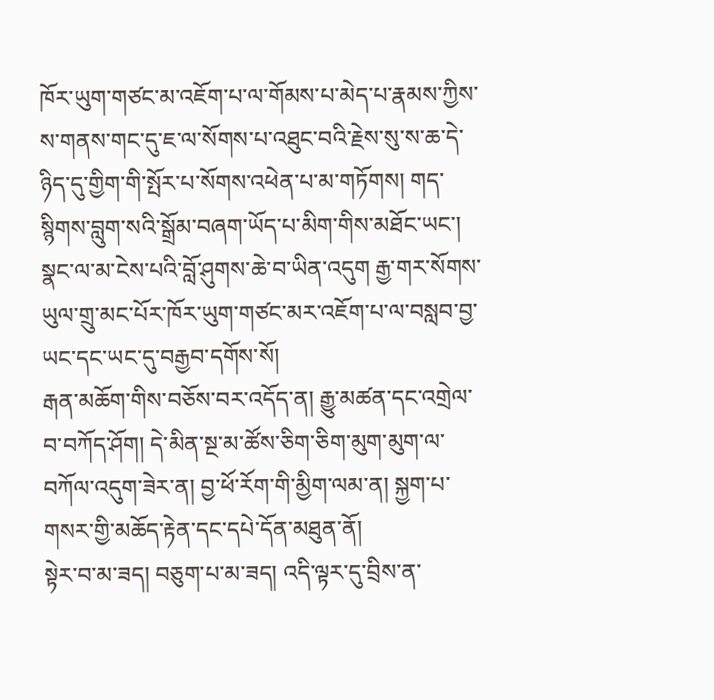ཁོར་ཡུག་གཙང་མ་འཇོག་པ་ལ་གོམས་པ་མེད་པ་རྣམས་ཀྱིས་ས་གནས་གང་དུ་ཇ་ལ་སོགས་པ་འཐུང་བའི་རྗེས་སུ་ས་ཆ་དེ་ཉིད་དུ་གྱིག་གི་སྤོར་པ་སོགས་འཕེན་པ་མ་གཏོགས། གད་སྙིགས་བླུག་སའི་སྒྲོམ་བཞག་ཡོད་པ་མིག་གིས་མཐོང་ཡང་། སྣང་ལ་མ་ངེས་པའི་བློ་ཤུགས་ཆེ་བ་ཡིན་འདུག རྒྱ་གར་སོགས་ཡུལ་གྲུ་མང་པོར་ཁོར་ཡུག་གཙང་མར་འཇོག་པ་ལ་བསླབ་བྱ་ཡང་དང་ཡང་དུ་བརྒྱབ་དགོས་སོ།
རྒན་མཆོག་གིས་བཅོས་བར་འདོད་ན། རྒྱུ་མཚན་དང་འགྲེལ་བ་བཀོད་ཤོག། དེ་མིན་སྔ་མ་ཚོས་ཅིག་ཅིག་མུག་མུག་ལ་བཀོལ་འདུག་ཟེར་ན། བྱ་ཕོ་རོག་གི་མྱིག་ལམ་ན། སྐྱག་པ་གསར་གྱི་མཆོད་རྟེན་དང་དཔེ་དོན་མཐུན་ནོ།
སྟེར་བ་མ་ཟད། བཅུག་པ་མ་ཟད། འདི་ལྟར་དུ་བྲིས་ན་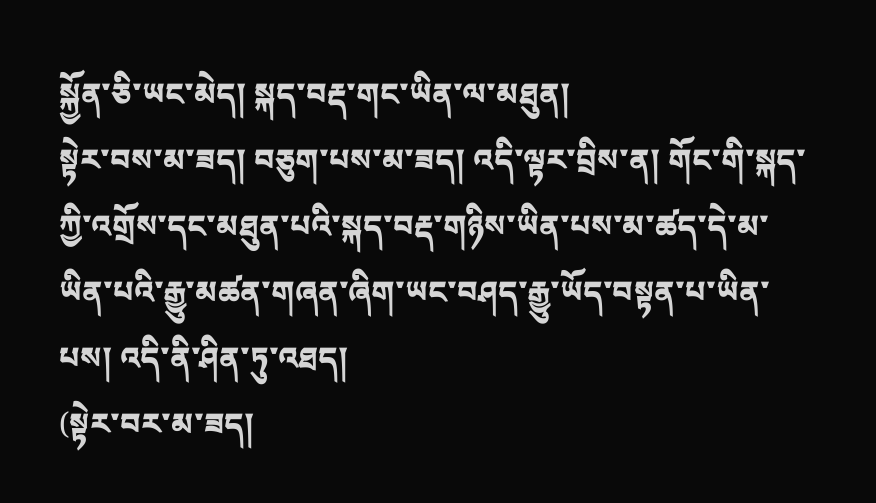སྐྱོན་ཅི་ཡང་མེད། སྐད་བརྡ་གང་ཡིན་ལ་མཐུན།
སྟེར་བས་མ་ཟད། བཅུག་པས་མ་ཟད། འདི་ལྟར་བྲིས་ན། གོང་གི་སྐད་ཀྱི་འགྲོས་དང་མཐུན་པའི་སྐད་བརྡ་གཉིས་ཡིན་པས་མ་ཚད་དེ་མ་ཡིན་པའི་རྒྱུ་མཚན་གཞན་ཞིག་ཡང་བཤད་རྒྱུ་ཡོད་བསྟན་པ་ཡིན་པས། འདི་ནི་ཤིན་ཏུ་འཐད།
(སྟེར་བར་མ་ཟད།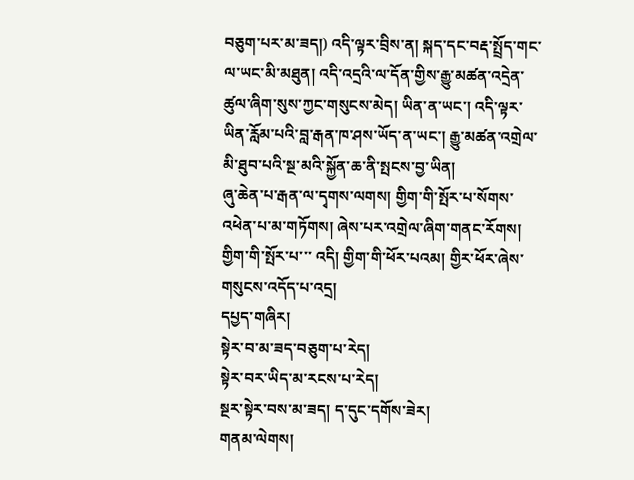བཅུག་པར་མ་ཟད།) འདི་ལྟར་བྲིས་ན། སྐད་དང་བརྡ་སྤྲོད་གང་ལ་ཡང་མི་མཐུན། འདི་འདྲའི་ལ་དོན་གྱིས་རྒྱུ་མཚན་འདྲེན་ཚུལ་ཞིག་སུས་ཀྱང་གསུངས་མེད། ཡིན་ན་ཡང་། འདི་ལྟར་ཡིན་རློམ་པའི་བླ་རྒན་ཁ་ཤས་ཡོད་ན་ཡང་། རྒྱུ་མཚན་འགྲེལ་མི་ཐུབ་པའི་སྔ་མའི་སྐྱོན་ཆ་ནི་སྤངས་བྱ་ཡིན།
ཞུ་ཆེན་པ་རྒན་ལ་དྭགས་ལགས། གྱིག་གི་སྤོར་པ་སོགས་འཕེན་པ་མ་གཏོགས། ཞེས་པར་འགྲེལ་ཞིག་གནང་རོགས།
གྱིག་གི་སྤོར་པ་་་ འདི། གྱིག་གི་ཕོར་པའམ། གྱིར་ཕོར་ཞེས་གསུངས་འདོད་པ་འདྲ།
དཔྱད་གཞིར།
སྟེར་བ་མ་ཟད་བཅུག་པ་རེད།
སྟེར་བར་ཡིད་མ་རངས་པ་རེད།
སྔར་སྟེར་བས་མ་ཟད། ད་དུང་དགོས་ཟེར།
གནམ་ལེགས།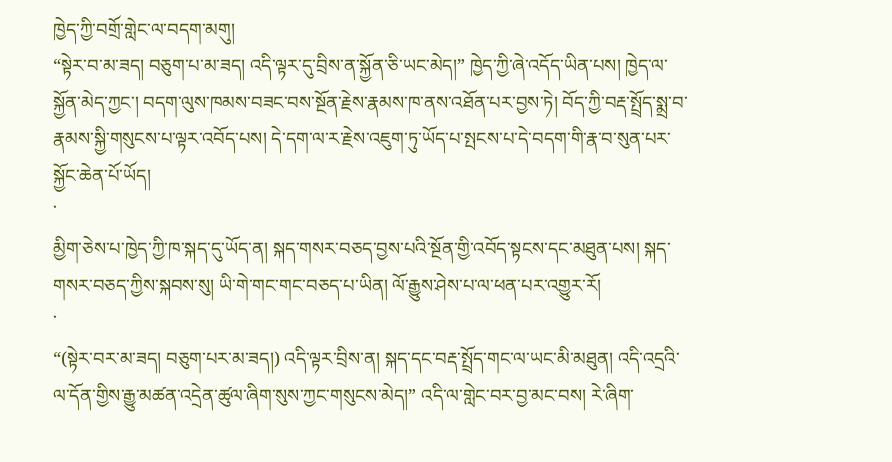ཁྱེད་ཀྱི་བགྲོ་གླེང་ལ་བདག་མགུ།
“སྟེར་བ་མ་ཟད། བཅུག་པ་མ་ཟད། འདི་ལྟར་དུ་བྲིས་ན་སྐྱོན་ཅི་ཡང་མེད།” ཁྱེད་ཀྱི་ཞེ་འདོད་ཡིན་པས། ཁྱེད་ལ་སྐྱོན་མེད་ཀྱང་། བདག་ལུས་ཁམས་བཟང་བས་སྔོན་རྗེས་རྣམས་ཁ་ནས་འཐོན་པར་བྱས་ཏེ། བོད་ཀྱི་བརྡ་སྤྲོད་སྨྲ་བ་རྣམས་སྐྱི་གསུངས་པ་ལྟར་འབོད་པས། དེ་དག་ལ་ར་རྗེས་འཇུག་ཏུ་ཡོད་པ་སྤངས་པ་དེ་བདག་གི་རྣ་བ་སུན་པར་སྐྱོང་ཆེན་པོ་ཡོད།
་
མྱིག་ཅེས་པ་ཁྱེད་ཀྱི་ཁ་སྐད་དུ་ཡོད་ན། སྐད་གསར་བཅད་བྱས་པའི་སྔོན་གྱི་འབོད་སྟངས་དང་མཐུན་པས། སྐད་གསར་བཅད་ཀྱིས་སྐབས་སུ། ཡི་གེ་གང་གང་བཅད་པ་ཡིན། ལོ་རྒྱུས་ཤེས་པ་ལ་ཕན་པར་འགྱུར་རོ།
་
“(སྟེར་བར་མ་ཟད། བཅུག་པར་མ་ཟད།) འདི་ལྟར་བྲིས་ན། སྐད་དང་བརྡ་སྤྲོད་གང་ལ་ཡང་མི་མཐུན། འདི་འདྲའི་ལ་དོན་གྱིས་རྒྱུ་མཚན་འདྲེན་ཚུལ་ཞིག་སུས་ཀྱང་གསུངས་མེད།” འདི་ལ་གླེང་བར་བྱ་མང་བས། རེ་ཞིག་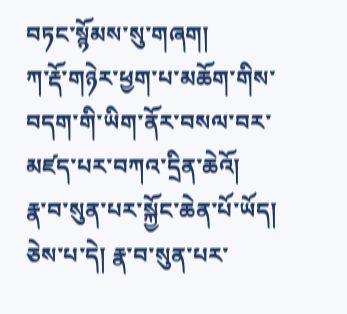བཏང་སྙོམས་སུ་གཞག།
ཀ་རྡོ་གཉེར་ཕྱག་པ་མཆོག་གིས་བདག་གི་ཡིག་ནོར་བསལ་བར་མཛད་པར་བཀའ་དྲིན་ཆེའོ།
རྣ་བ་སུན་པར་སྐྱོང་ཆེན་པོ་ཡོད། ཅེས་པ་དེ། རྣ་བ་སུན་པར་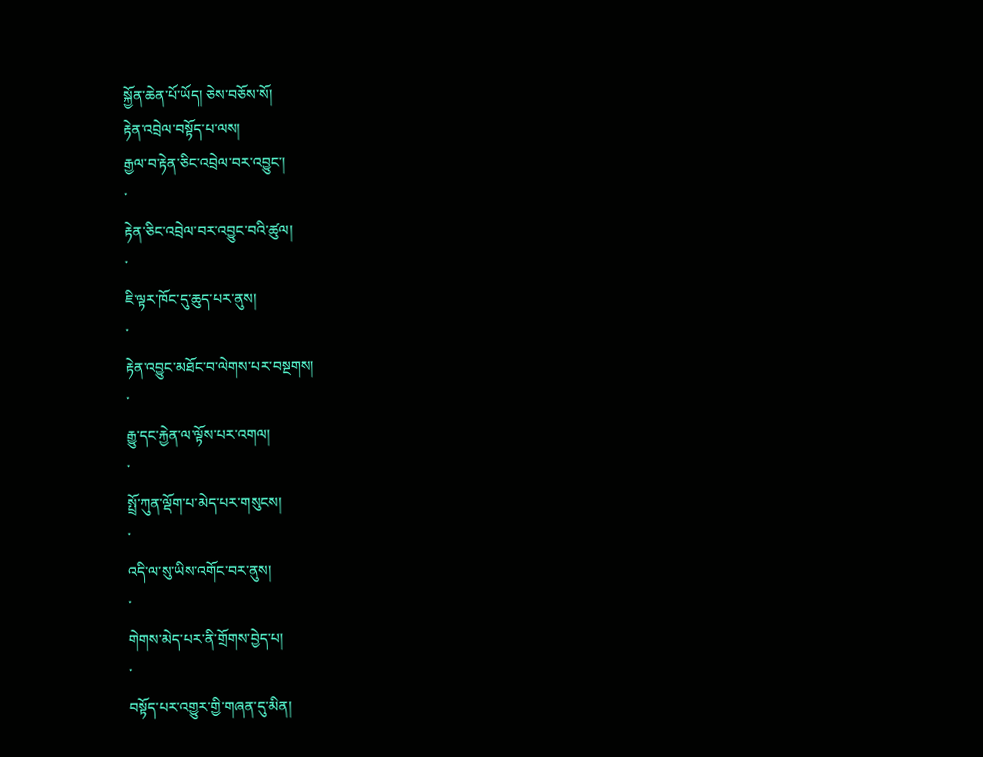སྐྱོན་ཆེན་པོ་ཡོད། ཅེས་བཅོས་སོ།
རྟེན་འབྲེལ་བསྟོད་པ་ལས།
རྒྱལ་བ་རྟེན་ཅིང་འབྲེལ་བར་འབྱུང་།
་
རྟེན་ཅིང་འབྲེལ་བར་འབྱུང་བའི་ཚུལ།
་
ཇི་ལྟར་ཁོང་དུ་ཆུད་པར་ནུས།
་
རྟེན་འབྱུང་མཐོང་བ་ལེགས་པར་བསྔགས།
་
རྒྱུ་དང་རྐྱེན་ལ་ལྟོས་པར་འགལ།
་
སྤྲོ་ཀུན་ལྡོག་པ་མེད་པར་གསུངས།
་
འདི་ལ་སུ་ཡིས་འགོང་བར་ནུས།
་
གེགས་མེད་པར་ནི་གྲོགས་བྱེད་པ།
་
བསྟོད་པར་འགྱུར་གྱི་གཞན་དུ་མིན།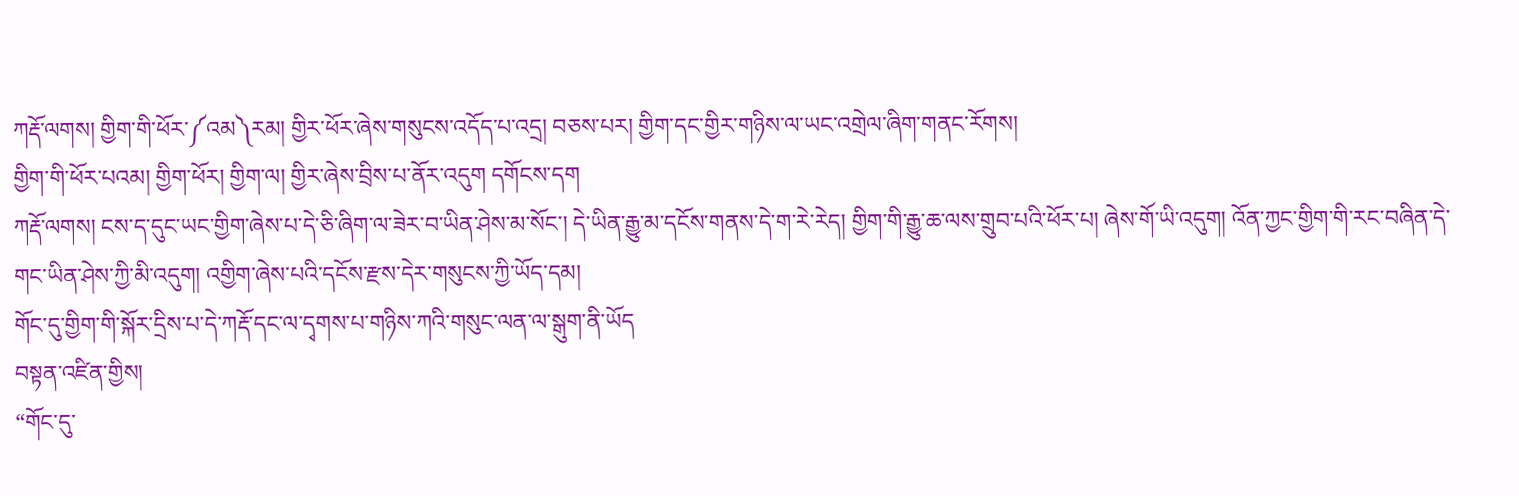ཀརྡོ་ལགས། གྱིག་གི་ཕོར་༼འམ༽རམ། གྱིར་ཕོར་ཞེས་གསུངས་འདོད་པ་འདྲ། བཅས་པར། གྱིག་དང་གྱིར་གཉིས་ལ་ཡང་འགྲེལ་ཞིག་གནང་རོགས།
གྱིག་གི་ཕོར་པའམ། གྱིག་ཕོར། གྱིག་ལ། གྱིར་ཞེས་བྲིས་པ་ནོར་འདུག དགོངས་དག
ཀརྡོ་ལགས། ངས་ད་དུང་ཡང་གྱིག་ཞེས་པ་དེ་ཅི་ཞིག་ལ་ཟེར་བ་ཡིན་ཤེས་མ་སོང་། དེ་ཡིན་རྒྱུ་མ་དངོས་གནས་དེ་ག་རེ་རེད། གྱིག་གི་རྒྱུ་ཆ་ལས་གྲུབ་པའི་ཕོར་པ། ཞེས་གོ་ཡི་འདུག། འོན་ཀྱང་གྱིག་གི་རང་བཞིན་དེ་གང་ཡིན་ཤེས་ཀྱི་མི་འདུག། འགྱིག་ཞེས་པའི་དངོས་རྫས་དེར་གསུངས་ཀྱི་ཡོད་དམ།
གོང་དུ་གྱིག་གི་སྐོར་དྲིས་པ་དེ་ཀརྡོ་དང་ལ་དྭགས་པ་གཉིས་ཀའི་གསུང་ལན་ལ་སྒུག་ནི་ཡོད
བསྟན་འཛིན་གྱིས།
“གོང་དུ་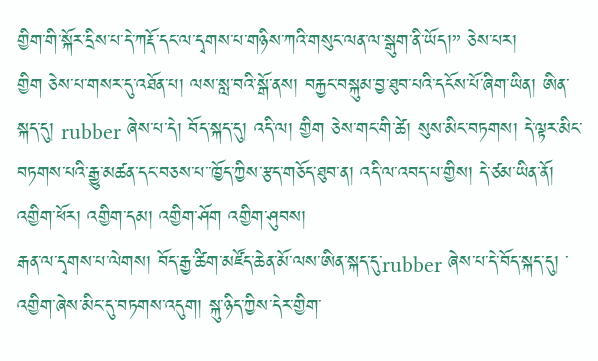གྱིག་གི་སྐོར་དྲིས་པ་དེ་ཀརྡོ་དང་ལ་དྭགས་པ་གཉིས་ཀའི་གསུང་ལན་ལ་སྒུག་ནི་ཡོད།” ཅེས་པར།
གྱིག ཅེས་པ་གསར་དུ་འཐོན་པ། ལས་སླ་བའི་སྒོ་ནས། བརྐྱང་བསྐུམ་བྱ་ཐུབ་པའི་དངོས་པོ་ཞིག་ཡིན། ཨིན་སྐད་དུ། rubber ཞེས་པ་དེ། བོད་སྐད་དུ། འདི་ལ། གྱིག ཅེས་གང་གི་ཚེ། སུས་མིང་བཏགས། དེ་ལྟར་མིང་བཏགས་པའི་རྒྱུ་མཚན་དང་བཅས་པ་་ཁྱོད་ཀྱིས་རྩད་གཅོད་ཐུབ་ན། འདི་ལ་འབད་པ་གྱིས། དེ་ཙམ་ཡིན་ནོ།
འགྱིག་ཕོར། འགྱིག་དམ། འགྱིག་ཤོག འགྱིག་ཤུབས།
རྒན་ལ་དྭགས་པ་ལེགས། བོད་རྒྱ་ཚིག་མཛོད་ཆེན་མོ་ལས་ཨིན་སྐད་དུ་rubber ཞེས་པ་དེ་བོད་སྐད་དུ། ་འགྱིག་ཞེས་མིང་དུ་བཏགས་འདུག། སྐུ་ཉིད་ཀྱིས་དེར་གྱིག་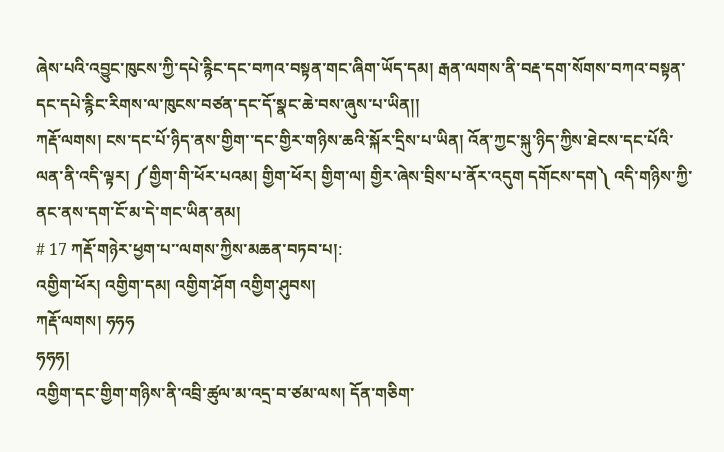ཞེས་པའི་འབྱུང་ཁུངས་ཀྱི་དཔེ་རྙིང་དང་བཀའ་བསྟན་གང་ཞིག་ཡོད་དམ། རྒན་ལགས་ནི་བརྡ་དག་སོགས་བཀའ་བསྟན་དང་དཔེ་རྙིང་རིགས་ལ་ཁུངས་བཙན་དང་དོ་སྣང་ཆེ་བས་ཞུས་པ་ཡིན།།
ཀརྡོ་ལགས། ངས་དང་པོ་ཉིད་ནས་གྱིག་་དང་གྱིར་གཉིས་ཆའི་སྐོར་དྲིས་པ་ཡིན། འོན་ཀྱང་སྐུ་ཉིད་ཀྱིས་ཐེངས་དང་པོའི་ལན་ནི་འདི་ལྟར། ༼གྱིག་གི་ཕོར་པའམ། གྱིག་ཕོར། གྱིག་ལ། གྱིར་ཞེས་བྲིས་པ་ནོར་འདུག དགོངས་དག༽ འདི་གཉིས་ཀྱི་ནང་ནས་དག་ངོ་མ་དེ་གང་ཡིན་ནམ།
# 17 ཀརྡོ་གཉེར་ཕྱག་པ་་ལགས་ཀྱིས་མཆན་བཏབ་པ།:
འགྱིག་ཕོར། འགྱིག་དམ། འགྱིག་ཤོག འགྱིག་ཤུབས།
ཀརྡོ་ལགས། ཧཧཧ
ཧཧཧ།
འགྱིག་དང་གྱིག་གཉིས་ནི་འབྲི་ཚུལ་མ་འདྲ་བ་ཙམ་ལས། དོན་གཅིག་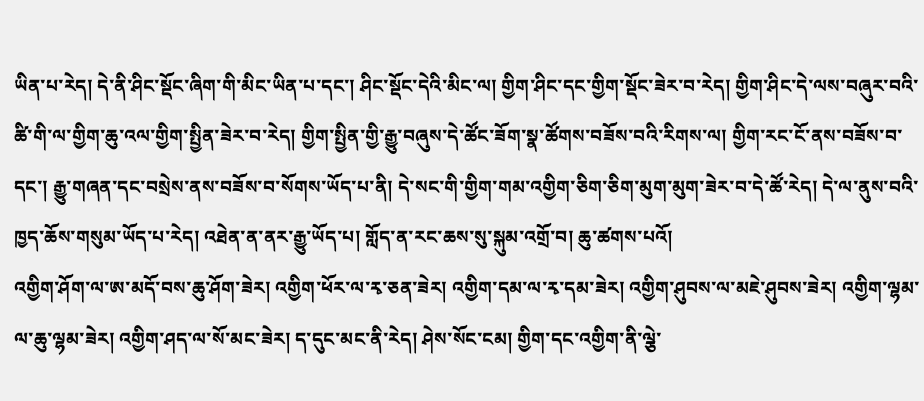ཡིན་པ་རེད། དེ་ནི་ཤིང་སྡོང་ཞིག་གི་མིང་ཡིན་པ་དང་། ཤིང་སྡོང་དེའི་མིང་ལ། གྱིག་ཤིང་དང་གྱིག་སྡོང་ཟེར་བ་རེད། གྱིག་ཤིང་དེ་ལས་བཞུར་བའི་ཚི་གི་ལ་གྱིག་ཆུ་འལ་གྱིག་སྤྱིན་ཟེར་བ་རེད། གྱིག་སྤྱིན་གྱི་རྒྱུ་བཞུས་དེ་ཚོང་ཟོག་སྣ་ཚོགས་བཟོས་བའི་རིགས་ལ། གྱིག་རང་ངོ་ནས་བཟོས་བ་དང་། རྒྱུ་གཞན་དང་བསྲེས་ནས་བཟོས་བ་སོགས་ཡོད་པ་ནི། དེ་སང་གི་གྱིག་གམ་འགྱིག་ཅིག་ཅིག་མུག་མུག་ཟེར་བ་དེ་ཚོ་རེད། དེ་ལ་ནུས་བའི་ཁྱད་ཆོས་གསུམ་ཡོད་པ་རེད། འཐེན་ན་ནར་རྒྱུ་ཡོད་པ། གློད་ན་རང་ཆས་སུ་སྐུམ་འགྲོ་བ། ཆུ་ཚགས་པའོ།
འགྱིག་ཤོག་ལ་ཨ་མདོ་བས་ཆུ་ཤོག་ཟེར། འགྱིག་ཕོར་ལ་རྭ་ཅན་ཟེར། འགྱིག་དམ་ལ་རྭ་དམ་ཟེར། འགྱིག་ཤུབས་ལ་མཇེ་ཤུབས་ཟེར། འགྱིག་ལྷམ་ལ་ཆུ་ལྷམ་ཟེར། འགྱིག་ཤད་ལ་སོ་མང་ཟེར། ད་དུང་མང་ནི་རེད། ཤེས་སོང་ངམ། གྱིག་དང་འགྱིག་ནི་ལྕེ་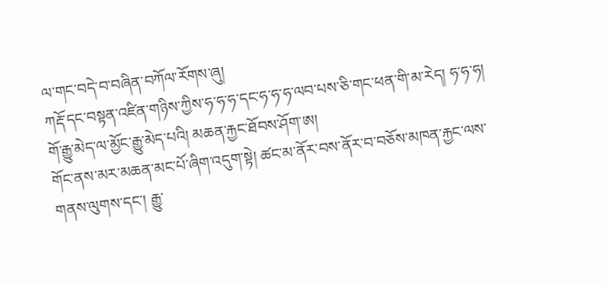ལ་གང་བདེ་བ་བཞིན་བཀོལ་རོགས་ཞུ།
ཀརྡོ་དང་བསྟན་འཛིན་གཉིས་ཀྱིས་ཧ་ཧ་ཧ་དང་ཧ་ཧ་ཧ་ལབ་པས་ཅི་གང་ཕན་གི་མ་རེད། ཧ་ཧ་ཧ།
གོ་རྒྱུ་མེད་ལ་མྱོང་རྒྱུ་མེད་པའི། མཆན་རྐྱང་ཐོབས་ཤོག་ཨ།
གོང་ནས་མར་མཆན་མང་པོ་ཞིག་འདུག་སྟེ། ཚང་མ་ནོར་བས་ནོར་བ་བཅོས་མཁན་རྐྱང་ལས་གནས་ལུགས་དང་། རྒྱུ་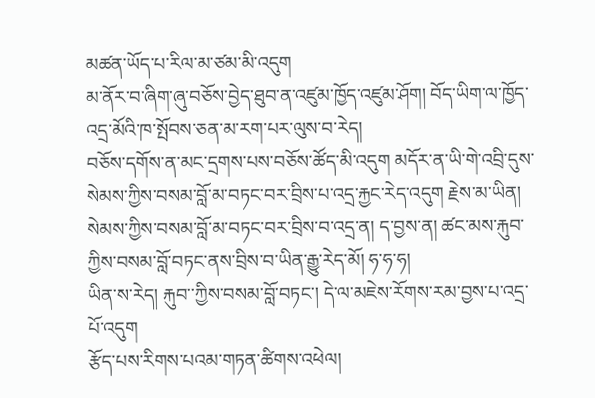མཚན་ཡོད་པ་རིལ་མ་ཙམ་མི་འདུག
མ་ནོར་བ་ཞིག་ཞུ་བཅོས་བྱེད་ཐུབ་ན་འཛུམ་ཁྱོད་འཛུམ་ཤོག། བོད་ཡིག་ལ་ཁྱོད་འདྲ་མོའི་ཁ་སྤོབས་ཅན་མ་རག་པར་ལུས་བ་རེད།
བཅོས་དགོས་ན་མང་དྲགས་པས་བཅོས་ཚོད་མི་འདུག མདོར་ན་ཡི་གེ་འབྲི་དུས་སེམས་ཀྱིས་བསམ་བློ་མ་བཏང་བར་བྲིས་པ་འདྲ་རྐྱང་རེད་འདུག རྗེས་མ་ཡིན།
སེམས་ཀྱིས་བསམ་བློ་མ་བཏང་བར་བྲིས་བ་འདྲ་ན། ད་བྱས་ན། ཚང་མས་རྐུབ་ཀྱིས་བསམ་བློ་བཏང་ནས་བྲིས་བ་ཡིན་རྒྱུ་རེད་མོ། ཧ་ཧ་ཧ།
ཡིན་ས་རེད། རྐུབ་་ཀྱིས་བསམ་བློ་བཏང་། དེ་ལ་མཇེས་རོགས་རམ་བྱས་པ་འདྲ་པོ་འདུག
རྩོད་པས་རིགས་པའམ་གཏན་ཚིགས་འཕེལ།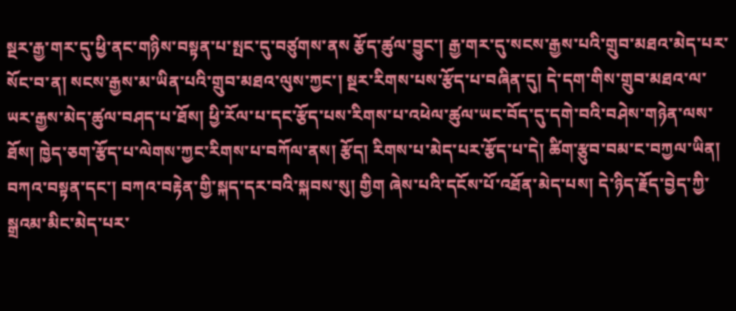སྔར་རྒྱ་གར་དུ་ཕྱི་ནང་གཉིས་བསྟན་པ་སྤང་དུ་བཙུགས་ནས རྩོད་ཚུལ་བྱུང་། རྒྱ་གར་དུ་སངས་རྒྱས་པའི་གྲུབ་མཐའ་མེད་པར་སོང་བ་ན། སངས་རྒྱས་མ་ཡིན་པའི་གྲུབ་མཐའ་ལུས་ཀྱང་། སྔར་རིགས་པས་རྩོད་པ་བཞིན་དུ། དེ་དག་གིས་གྲུབ་མཐའ་ལ་ཡར་རྒྱས་མེད་ཚུལ་བཤད་པ་ཐོས། ཕྱི་རོལ་པ་དང་རྩོད་པས་རིགས་པ་འཕེལ་ཚུལ་ཡང་བོད་དུ་དགེ་བའི་བཤེས་གཉེན་ལས་ཐོས། ཁྱེད་ཅག་རྩོད་པ་ལེགས་ཀྱང་རིགས་པ་བཀོལ་ནས། རྩོད། རིགས་པ་མེད་པར་རྩོད་པ་དེ། ཚིག་རྩུབ་བམ་ང་བཀྱལ་ཡིན།
བཀའ་བསྟན་དང་། བཀའ་བརྟེན་གྱི་སྐད་དར་བའི་སྐབས་སུ། གྱིག ཞེས་པའི་དངོས་པོ་འཐོན་མེད་པས། དེ་ཉིད་རྗོད་བྱེད་ཀྱི་སྒྲའམ་མིང་མེད་པར་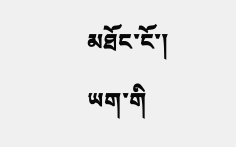མཐོང་ངོ་།
ཡག་གི